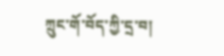ཀྲུང་གོ་བོད་ཀྱི་དྲ་བ།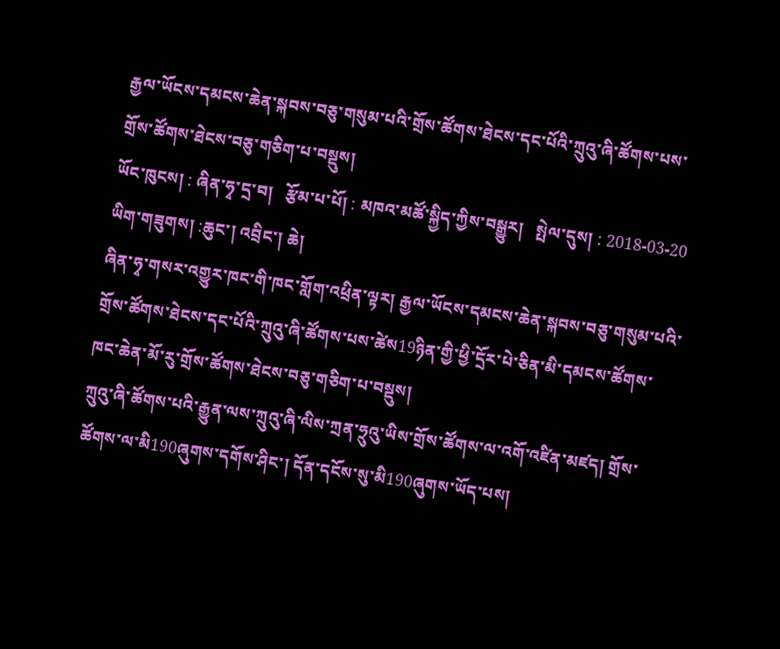རྒྱལ་ཡོངས་དམངས་ཆེན་སྐབས་བཅུ་གསུམ་པའི་གྲོས་ཚོགས་ཐེངས་དང་པོའི་ཀྲུའུ་ཞི་ཚོགས་པས་གྲོས་ཚོགས་ཐེངས་བཅུ་གཅིག་པ་བསྡུས།
ཡོང་ཁུངས། : ཞིན་ཧྭ་དྲ་བ།   རྩོམ་པ་པོ། : མཁའ་མཚོ་སྐྱིད་ཀྱིས་བསྒྱུར།   སྤེལ་དུས། : 2018-03-20
ཡིག་གཟུགས། :ཆུང་། འབྲིང་། ཆེ།
ཞིན་ཧྭ་གསར་འགྱུར་ཁང་གི་ཁང་གློག་འཕྲིན་ལྟར། རྒྱལ་ཡོངས་དམངས་ཆེན་སྐབས་བཅུ་གསུམ་པའི་གྲོས་ཚོགས་ཐེངས་དང་པོའི་ཀྲུའུ་ཞི་ཚོགས་པས་ཚེས19ཉིན་གྱི་ཕྱི་དྲོར་པེ་ཅིན་མི་དམངས་ཚོགས་ཁང་ཆེན་མོ་རུ་གྲོས་ཚོགས་ཐེངས་བཅུ་གཅིག་པ་བསྡུས།
ཀྲུའུ་ཞི་ཚོགས་པའི་རྒྱུན་ལས་ཀྲུའུ་ཞི་ལིས་ཀྲན་ཧྲུའུ་ཡིས་གྲོས་ཚོགས་ལ་འགོ་འཛིན་མཛད། གྲོས་ཚོགས་ལ་མི190ཞུགས་དགོས་ཤིང་། དོན་དངོས་སུ་མི190ཞུགས་ཡོད་པས།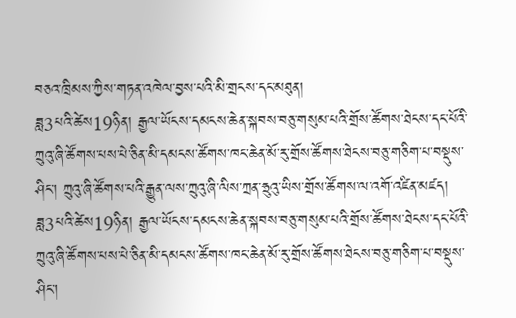བཅའ་ཁྲིམས་ཀྱིས་གཏན་འཁེལ་བྱས་པའི་མི་གྲངས་དང་མཐུན།
ཟླ3པའི་ཚེས19ཉིན། རྒྱལ་ཡོངས་དམངས་ཆེན་སྐབས་བཅུ་གསུམ་པའི་གྲོས་ཚོགས་ཐེངས་དང་པོའི་ཀྲུའུ་ཞི་ཚོགས་པས་པེ་ཅིན་མི་དམངས་ཚོགས་ཁང་ཆེན་མོ་རུ་གྲོས་ཚོགས་ཐེངས་བཅུ་གཅིག་པ་བསྡུས་ཤིང་། ཀྲུའུ་ཞི་ཚོགས་པའི་རྒྱུན་ལས་ཀྲུའུ་ཞི་ལིས་ཀྲན་ཧྲུའུ་ཡིས་གྲོས་ཚོགས་ལ་འགོ་འཛིན་མཛད།
ཟླ3པའི་ཚེས19ཉིན། རྒྱལ་ཡོངས་དམངས་ཆེན་སྐབས་བཅུ་གསུམ་པའི་གྲོས་ཚོགས་ཐེངས་དང་པོའི་ཀྲུའུ་ཞི་ཚོགས་པས་པེ་ཅིན་མི་དམངས་ཚོགས་ཁང་ཆེན་མོ་རུ་གྲོས་ཚོགས་ཐེངས་བཅུ་གཅིག་པ་བསྡུས་ཤིང་།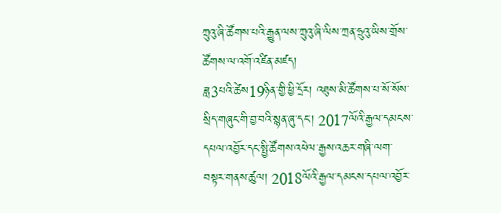ཀྲུའུ་ཞི་ཚོགས་པའི་རྒྱུན་ལས་ཀྲུའུ་ཞི་ལིས་ཀྲན་ཧྲུའུ་ཡིས་གྲོས་ཚོགས་ལ་འགོ་འཛིན་མཛད།
ཟླ3པའི་ཚེས19ཉིན་གྱི་ཕྱི་དྲོར། འཐུས་མི་ཚོགས་པ་སོ་སོས་སྲིད་གཞུང་གི་བྱ་བའི་སྙན་ཞུ་དང་། 2017ལོའི་རྒྱལ་དམངས་དཔལ་འབྱོར་དང་སྤྱི་ཚོགས་འཕེལ་རྒྱས་འཆར་གཞི་ལག་བསྟར་གནས་ཚུལ། 2018ལོའི་རྒྱལ་དམངས་དཔལ་འབྱོར་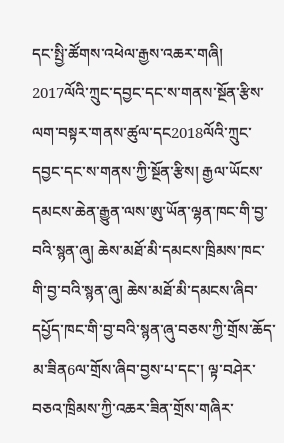དང་སྤྱི་ཚོགས་འཕེལ་རྒྱས་འཆར་གཞི། 2017ལོའི་ཀྲུང་དབྱང་དང་ས་གནས་སྔོན་རྩིས་ལག་བསྟར་གནས་ཚུལ་དང2018ལོའི་ཀྲུང་དབྱང་དང་ས་གནས་ཀྱི་སྔོན་རྩིས། རྒྱལ་ཡོངས་དམངས་ཆེན་རྒྱུན་ལས་ཨུ་ཡོན་ལྷན་ཁང་གི་བྱ་བའི་སྙན་ཞུ། ཆེས་མཐོ་མི་དམངས་ཁྲིམས་ཁང་གི་བྱ་བའི་སྙན་ཞུ། ཆེས་མཐོ་མི་དམངས་ཞིབ་དཔྱོད་ཁང་གི་བྱ་བའི་སྙན་ཞུ་བཅས་ཀྱི་གྲོས་ཆོད་མ་ཟིན6ལ་གྲོས་ཞིབ་བྱས་པ་དང་། ལྟ་བཤེར་བཅའ་ཁྲིམས་ཀྱི་འཆར་ཟིན་གྲོས་གཞིར་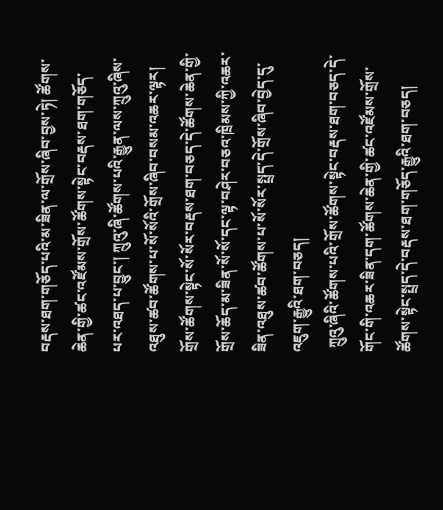བརྡས་ཐག་གཅོད་པའི་མ་ཟིན་ལ་གྲོས་ཞིབ་བྱས་ཏེ། ཚོགས་ཆེན་གྱི་ཚང་འཛོམས་གྲོས་ཚོགས་སྟེང་བརྡས་ཐག་གཅོད་པར་འཐད་པ་བྱུང་། ཀྲུའུ་ཞི་ཚོགས་པའི་རྒྱུན་ལས་ཀྲུའུ་ཞིས་འཐུས་ཚབ་ཚོགས་པ་སོ་སོའི་གྲོས་ཞིབ་བསམ་འཆར་ལྟར། གྲོས་ཚོགས་སྟེང་སོ་སོར་བརྡས་ཐག་བཅད་དེ་ཚོགས་ཆེན་གྱི་གྲོས་ཆོད་མ་ཟིན་སོ་སོ་དང་ལྟ་བཤེར་བཅའ་ཁྲིམས་ཀྱི་འཆར་ཟིན་འཐུས་ཚབ་ཚོགས་པ་སོ་སོར་སྤྲད་དེ་གྲོས་ཞིབ་བྱེད་དུ་འཇུག་རྒྱུའི་ཐག་བཅད།
 ཀྲུའུ་ཞིའི་ཚོགས་པའི་གྲོས་ཚོགས་སྟེང་བརྡས་ཐག་བཅད་དེ་གོང་གི་འཆར་ཟིན་དག་ཚོགས་ཆེན་གྱི་ཚང་འཛོམས་གྲོས་ཚོགས་སྟེང་སྤྲད་དེ་བརྡས་ཐག་གཅོད་རྒྱུའི་ཐག་བཅད།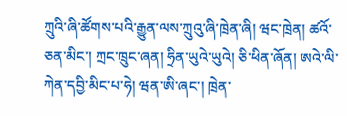ཀྲུའི་ཞི་ཚོགས་པའི་རྒྱུན་ལས་ཀྲུའུ་ཞི་ཁྲེན་ཞི། ཝང་ཁྲེན། ཚའོ་ཅན་མིང་། ཀྲང་ཁྲུང་ཞན། ཧྲིན་ཡུའེ་ཡུའེ། ཅི་ཕིན་ཞོན། ཨའེ་ལི་ཀེན་དབྱི་མིང་པ་ཧེ། ཝན་ཨི་ཞང་། ཁྲེན་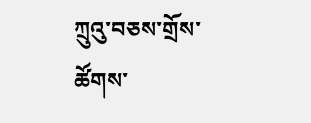ཀྲུའུ་བཅས་གྲོས་ཚོགས་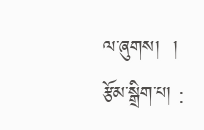ལ་ཞུགས།  །
རྩོམ་སྒྲིག་པ། :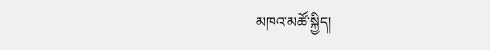མཁའ་མཚོ་སྐྱིད།